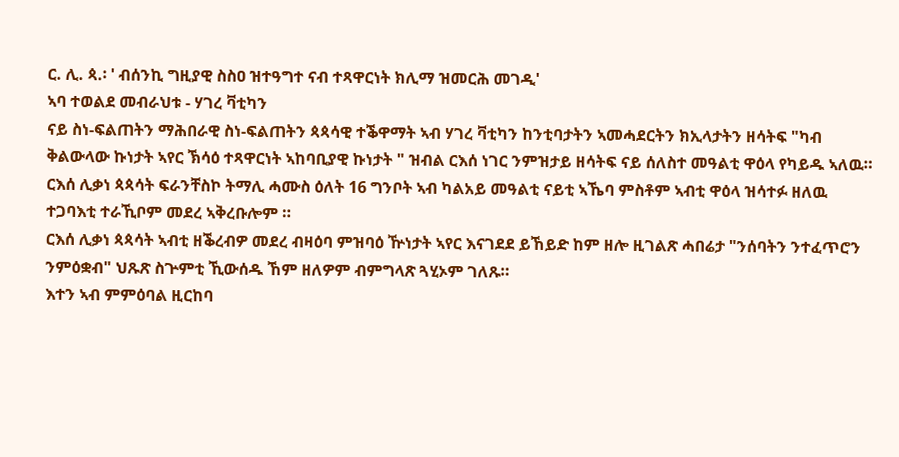ር. ሊ. ጳ.፡ ' ብሰንኪ ግዚያዊ ስስዐ ዝተዓግተ ናብ ተጻዋርነት ክሊማ ዝመርሕ መገዲ'
ኣባ ተወልደ መብራህቱ - ሃገረ ቫቲካን
ናይ ስነ-ፍልጠትን ማሕበራዊ ስነ-ፍልጠትን ጳጳሳዊ ተቕዋማት ኣብ ሃገረ ቫቲካን ከንቲባታትን ኣመሓደርትን ክኢላታትን ዘሳትፍ "ካብ ቅልውላው ኩነታት ኣየር ኽሳዕ ተጻዋርነት ኣከባቢያዊ ኩነታት " ዝብል ርእሰ ነገር ንምዝታይ ዘሳትፍ ናይ ሰለስተ መዓልቲ ዋዕላ የካይዱ ኣለዉ።
ርእሰ ሊቃነ ጳጳሳት ፍራንቸስኮ ትማሊ ሓሙስ ዕለት 16 ግንቦት ኣብ ካልአይ መዓልቲ ናይቲ ኣኼባ ምስቶም ኣብቲ ዋዕላ ዝሳተፉ ዘለዉ ተጋባእቲ ተራኺቦም መደረ ኣቅረቡሎም ።
ርእሰ ሊቃነ ጳጳሳት ኣብቲ ዘቕረብዎ መደረ ብዛዕባ ምዝባዕ ዅነታት ኣየር እናገደደ ይኸይድ ከም ዘሎ ዚገልጽ ሓበሬታ "ንሰባትን ንተፈጥሮን ንምዕቋብ" ህጹጽ ስጕምቲ ኺውሰዱ ኸም ዘለዎም ብምግላጽ ጓሂኦም ገለጹ።
እተን ኣብ ምምዕባል ዚርከባ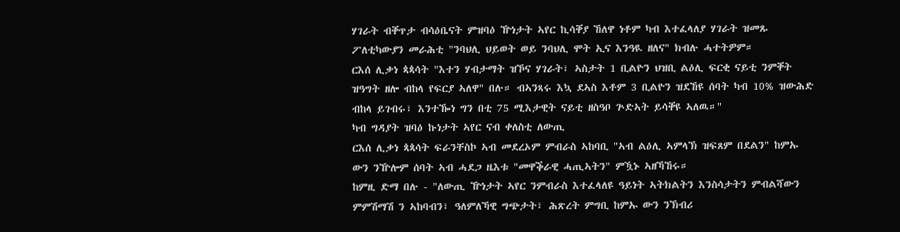ሃገራት ብቐጥታ ብሳዕቤናት ምዝባዕ ዅነታት ኣየር ኪሳቐያ ኸለዋ ነቶም ካብ እተፈላለያ ሃገራት ዝመጹ ፖለቲካውያን መራሕቲ "ንባህሊ ህይወት ወይ ንባህሊ ሞት ኢና እንዓዪ ዘለና" ክብሉ ሓተትዎም።
ርእሰ ሊቃነ ጳጳሳት "እተን ሃብታማት ዝኾና ሃገራት፣ ኣስታት 1 ቢልዮን ህዝቢ ልዕሊ ፍርቂ ናይቲ ንምቐት ዝዓግት ዘሎ ብከላ የፍርያ ኣለዋ" በሉ። ብኣንጻሩ እኳ ደኣስ እቶም 3 ቢልዮን ዝደኸዩ ሰባት ካብ 10% ዝውሕድ ብከላ ይገብሩ፣ እንተዀነ ግን በቲ 75 ሚእታዊት ናይቲ ዘስዓቦ ጕድኣት ይሳቐዩ ኣለዉ።"
ካብ ግዳያት ዝባዕ ኩነታት ኣየር ናብ ቀለስቲ ለውጢ
ርእሰ ሊቃነ ጳጳሳት ፍራንቸስኮ ኣብ መደረኦም ምብራስ ኣከባቢ "ኣብ ልዕሊ ኣምላኽ ዝፍጸም በደልን" ከምኡ ውን ንዅሎም ሰባት ኣብ ሓደጋ ዜእቱ "መዋቕራዊ ሓጢኣትን" ምዃኑ ኣዘኻኸሩ።
ከምዚ ድማ በሉ - "ለውጢ ዅነታት ኣየር ንምብራስ እተፈላለዩ ዓይነት ኣትክልትን እንስሳታትን ምብልሻውን ምምሽማሽ ን ኣከባብን፣ ዓለምለኻዊ ግጭታት፣ ሕጽረት ምግቢ ከምኡ ውን ንኽብሪ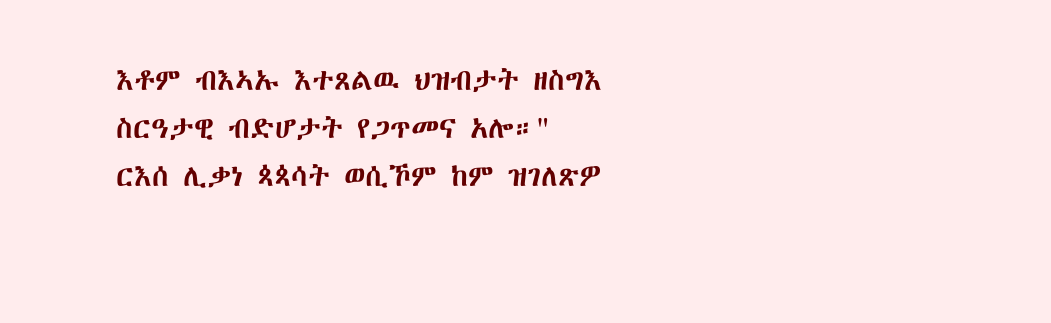እቶም ብእኣኡ እተጸልዉ ህዝብታት ዘስግእ ስርዓታዊ ብድሆታት የጋጥመና አሎ።"
ርእሰ ሊቃነ ጳጳሳት ወሲኾም ከም ዝገለጽዎ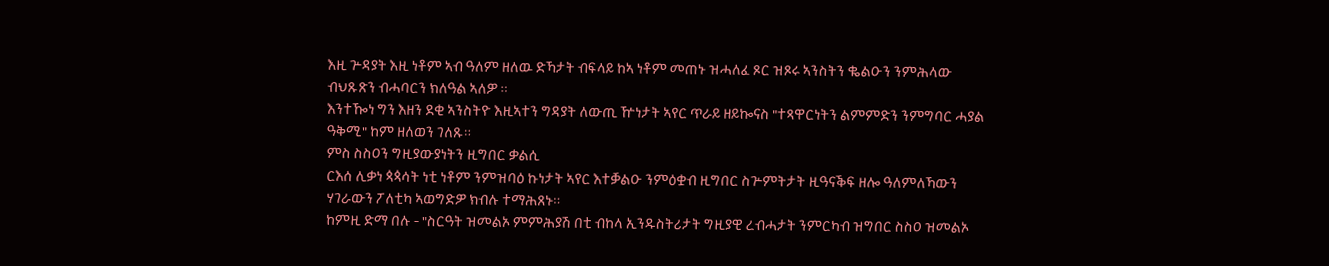እዚ ጕዳያት እዚ ነቶም ኣብ ዓለም ዘለዉ ድኻታት ብፍላይ ከኣ ነቶም መጠኑ ዝሓለፈ ጾር ዝጾሩ ኣንስትን ቈልዑን ንምሕላው ብህጹጽን ብሓባርን ክለዓል ኣለዎ ።
እንተዀነ ግን እዘን ደቂ ኣንስትዮ እዚኣተን ግዳያት ለውጢ ዅነታት ኣየር ጥራይ ዘይኰናስ "ተጻዋርነትን ልምምድን ንምግባር ሓያል ዓቅሚ" ከም ዘለወን ገለጹ።
ምስ ስስዐን ግዚያውያነትን ዚግበር ቃልሲ
ርእሰ ሊቃነ ጳጳሳት ነቲ ነቶም ንምዝባዕ ኩነታት ኣየር እተቓልዑ ንምዕቋብ ዚግበር ስጕምትታት ዚዓናቕፍ ዘሎ ዓለምለኻውን ሃገራውን ፖለቲካ ኣወግድዎ ክብሉ ተማሕጸኑ።
ከምዚ ድማ በሉ - "ስርዓት ዝመልኦ ምምሕያሽ በቲ ብከላ ኢንዱስትሪታት ግዚያዊ ረብሓታት ንምርካብ ዝግበር ስስዐ ዝመልኦ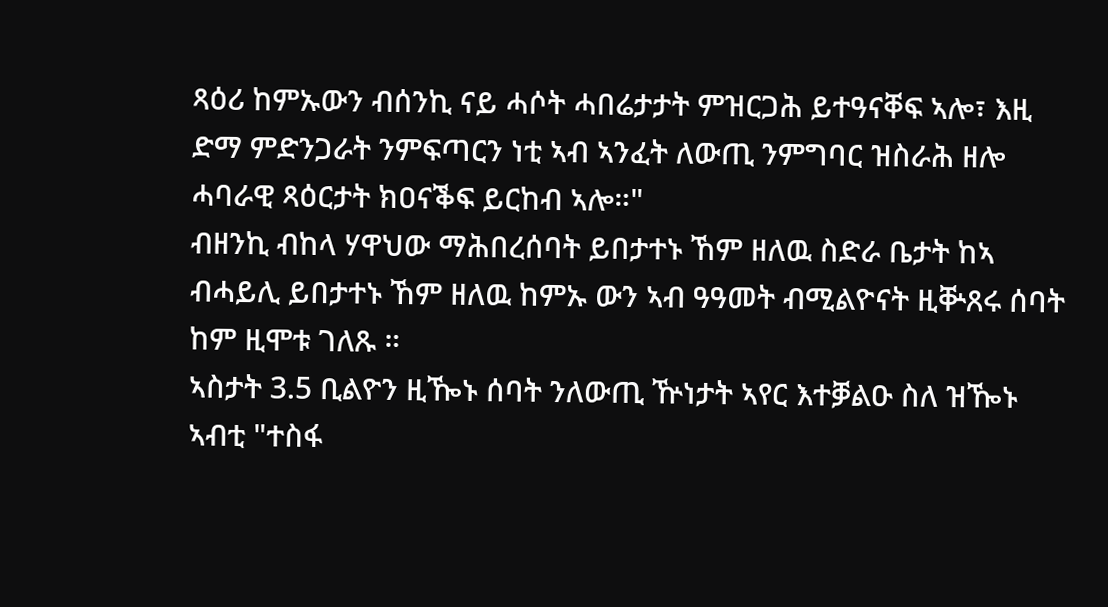ጻዕሪ ከምኡውን ብሰንኪ ናይ ሓሶት ሓበሬታታት ምዝርጋሕ ይተዓናቐፍ ኣሎ፣ እዚ ድማ ምድንጋራት ንምፍጣርን ነቲ ኣብ ኣንፈት ለውጢ ንምግባር ዝስራሕ ዘሎ ሓባራዊ ጻዕርታት ክዐናቕፍ ይርከብ ኣሎ።"
ብዘንኪ ብከላ ሃዋህው ማሕበረሰባት ይበታተኑ ኸም ዘለዉ ስድራ ቤታት ከኣ ብሓይሊ ይበታተኑ ኸም ዘለዉ ከምኡ ውን ኣብ ዓዓመት ብሚልዮናት ዚቝጸሩ ሰባት ከም ዚሞቱ ገለጹ ።
ኣስታት 3.5 ቢልዮን ዚዀኑ ሰባት ንለውጢ ዅነታት ኣየር እተቓልዑ ስለ ዝዀኑ ኣብቲ "ተስፋ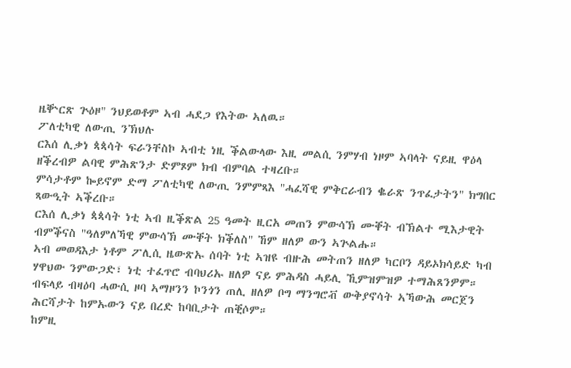ዜቝርጽ ጕዕዞ" ንህይወቶም ኣብ ሓደጋ የእትው ኣለዉ።
ፖለቲካዊ ለውጢ ንኽህሉ
ርእሰ ሊቃነ ጳጳሳት ፍራንቸስኮ ኣብቲ ነዚ ቕልውላው እዚ መልሲ ንምሃብ ነዞም ኣባላት ናይዚ ዋዕላ ዘቕረብዎ ልባዊ ምሕጽንታ ድምጾም ክብ ብምባል ተዛረቡ።
ምሳታቶም ኰይኖም ድማ ፖለቲካዊ ለውጢ ንምምጻእ "ሓፈሻዊ ምቅርራብን ቈራጽ ንጥፈታትን" ክግበር ጻውዒት ኣቕረቡ።
ርእሰ ሊቃነ ጳጳሳት ነቲ ኣብ ዚቕጽል 25 ዓመት ዚርአ መጠን ምውሳኽ ሙቐት ብኽልተ ሚእታዊት ብምቕናስ "ዓለምለኻዊ ምውሳኽ ሙቐት ክቕለስ" ኸም ዘለዎ ውን ኣጕልሑ።
ኣብ መወዳእታ ነቶም ፖሊሲ ዜውጽኡ ሰባት ነቲ ኣዝዩ ብዙሕ መትጠን ዘለዎ ካርቦን ዳይኦክሳይድ ካብ ሃዋህው ንምውጋድ፣ ነቲ ተፈጥሮ ብባህሪኡ ዘለዎ ናይ ምሕዳስ ሓይሊ ኺምዝምዝዎ ተማሕጸንዎም። ብፍላይ ብዛዕባ ሓውሲ ዞባ ኣማዞንን ኮንጎን ጠሊ ዘለዎ ቦግ ማንግሮቭ ውቅያኖሳት ኣኻውሕ መርጀን ሕርሻታት ከምኡውን ናይ በረድ ከባቢታት ጠቒሶም።
ከምዚ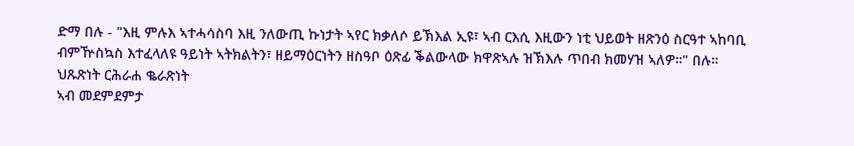ድማ በሉ - "እዚ ምሉእ ኣተሓሳስባ እዚ ንለውጢ ኩነታት ኣየር ክቃለሶ ይኽእል ኢዩ፣ ኣብ ርእሲ እዚውን ነቲ ህይወት ዘጽንዕ ስርዓተ ኣከባቢ ብምዅስኳስ እተፈላለዩ ዓይነት ኣትክልትን፣ ዘይማዕርነትን ዘስዓቦ ዕጽፊ ቕልውላው ክዋጽኣሉ ዝኽእሉ ጥበብ ክመሃዝ ኣለዎ።" በሉ።
ህጹጽነት ርሕራሐ ቈራጽነት
ኣብ መደምደምታ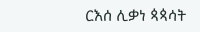ርእሰ ሊቃነ ጳጳሳት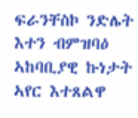ፍራንቸስኮ ንድሌት እተን ብምዝባዕ ኣከባቢያዊ ኩነታት ኣየር እተጸልዋ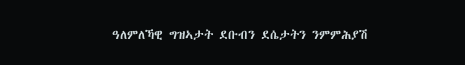ዓለምለኻዊ ግዝኣታት ደቡብን ደሴታትን ንምምሕያሽ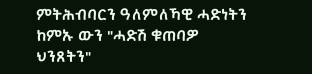ምትሕብባርን ዓለምለኻዊ ሓድነትን ከምኡ ውን "ሓድሽ ቁጠባዎ ህንጸትን"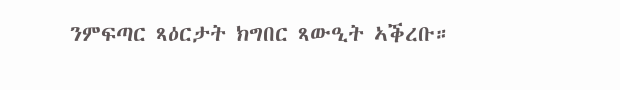ንምፍጣር ጻዕርታት ክግበር ጻውዒት ኣቕረቡ።